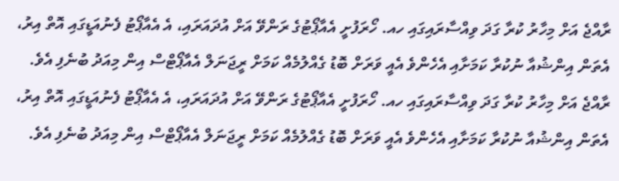ރާއްޖެ އަށް މިހާރު ކުރާ ގަދަ ވިއްސާރައިގައި ހއ. ހޯރަފުށީ އެއާޕޯޓުގެ ރަންވޭ އަށް އުދައަރައި، އެ އެއާޕޯޓު ފެނުއަޑީގައި އޮތް އިރު، އެތަން އިންޝުއާ ނުކުރާ ކަމަށާއި އެހެންވެ އެއީ ވަރަށް ބޮޑު ގެއްލުމެއް ކަމަށް ރީޖަނަލް އެއާޕޯޓްސް އިން މިއަދު ބުނެފި އެވެ.
ރާއްޖެ އަށް މިހާރު ކުރާ ގަދަ ވިއްސާރައިގައި ހއ. ހޯރަފުށީ އެއާޕޯޓުގެ ރަންވޭ އަށް އުދައަރައި، އެ އެއާޕޯޓު ފެނުއަޑީގައި އޮތް އިރު، އެތަން އިންޝުއާ ނުކުރާ ކަމަށާއި އެހެންވެ އެއީ ވަރަށް ބޮޑު ގެއްލުމެއް ކަމަށް ރީޖަނަލް އެއާޕޯޓްސް އިން މިއަދު ބުނެފި އެވެ.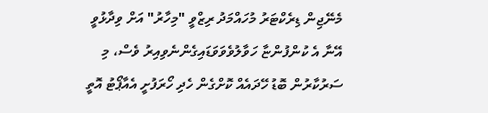މެނޭޖިން ޑިރެކްޓަރު މުހައްމަދު ރިޒްވީ "މިހާރު" އަށް ވިދާޅުވީ އޭނާ އެ ކުންފުންޏާ ހަވާލުވެވަވަޑައިގެންނެވިއިރު ވެސް، މި ސަރުކާރުން ބޮޑު ހޭދައެއް ކޮށްގެން ހެދި ހޯރަފުށީ އެއާޕޯޓު އޮތީ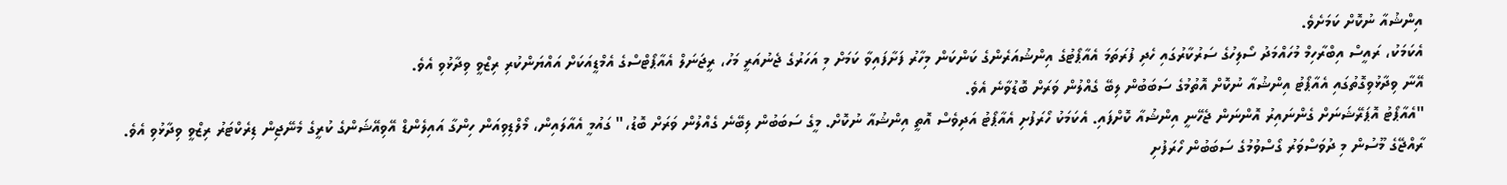އިންޝުއާ ނުކޮށް ކަމަށެވެ.
އެކަމަކު، ރައީސް އިބްރާހިމް މުހައްމަދު ސޯލިހުގެ ސަރުކާރުގައި ހެދި ފުރަތަމަ އެއާޕޯޓުގެ އިންޝުއަރެންގެ ކަންކަން މިހާރު ފަށާފައިވާ ކަމަށް މި އަހަރުގެ ޖެނުއަރީ މަހު، ރީޖަނަލް އެއާޕޯޓްސްގެ އެމްޑީއަކަށް އައްޔަންކުރި ރިޒްވީ ވިދާޅުވި އެވެ.
އޭނާ ވިދާޅުވިގޮތުގައި އެއާޕޯޓު އިންޝުއާ ނުކޮށް އޮތުމުގެ ސަބަބުން ލިބޭ ގެއްލުން ވަރަށް ބޮޑުވާނެ އެވެ.
"އެއާޕޯޓު އޮޕަރޭޝަނަށް ގެންނައިރު އޮންނަން ޖެހޭނީ އިންޝުއާ ކޮށްފައި. އެކަމަކު ހޯރަފުށި އެއާޕޯޓު އަދިވެސް އޮތީ އިންޝުއާ ނުކޮށް. މީގެ ސަބަބުން ލިބޭނެ ގެއްލުން ވަރަށް ބޮޑު،" ގައުމީ އެއާލައިން، މޯލްޑިވިއަން ހިންގާ އައިލެންޑް އޭވިއޭޝަންގެ ކުރީގެ މެނޭޖިން ޑިރެކްޓަރު ރިޒްވީ ވިދާޅުވި އެވެ.
ރާއްޖޭގެ މޫސުން މި ދުވަސްވަރު ގޯސްވުމުގެ ސަބަބުން ހޯރަފުށި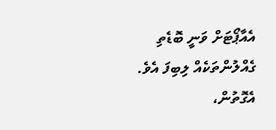އެއާޕޯޓަށް ވަނީ ބޮޑެތި ގެއްލުންތަކެއް ލިބިފަ އެވެ. އެގޮތުން،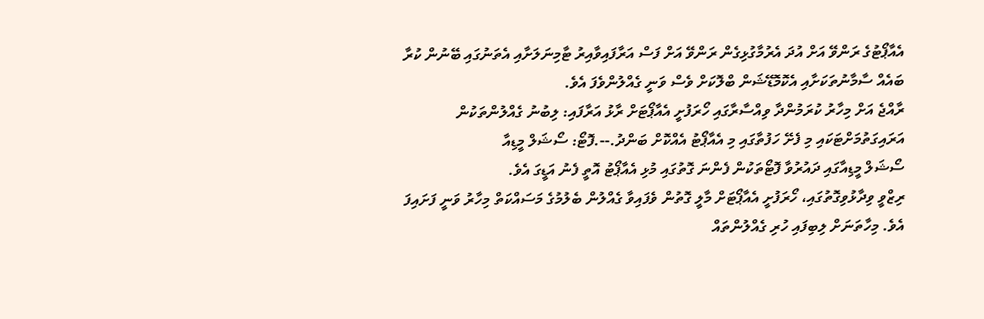އެއާޕޯޓުގެ ރަންވޭ އަށް އުދަ އެރުމާގުޅިގެން ރަންވޭ އަށް ފަސް އަރާފައިވާއިރު ޓާމިނަލަށާއި އެތަނުގައި ބޭނުން ކުރާ ބައެއް ސާމާނުތަކަށާއި އެކޮމޮޑޭޝަން ބްލޮކަށް ވެސް ވަނީ ގެއްލުންވެފަ އެވެ.
ރާއްޖެ އަށް މިހާރު ކުރަމުންދާ ވިއްސާރާގައި ހޯރަފުށީ އެއާޕޯޓަށް ރާޅު އަރާފައި: ލިބުނު ގެއްލުންތަކުން އަރައިގަތުމަށްޓަކައި މި ފެށޭ ހަފުތާގައި މި އެއާޕޯޓު އެއްކޮށް ބަންދު.--.ފޮޓޯ: ސޯޝަލް މީޑިއާ
ސޯޝަލް މީޑިއާގައި ދައުރުވާ ފޮޓޯތަކުން ފެންނަ ގޮތުގައި މުޅި އެއާޕޯޓު އޮތީ ފެނު އަޑީގަ އެވެ.
ރިޒްވީ ވިދާޅުވިގޮތުގައި، ހޯރަފުށީ އެއާޕޯޓަށް މާލީ ގޮތުން ވެފައިވާ ގެއްލުން ބެލުމުގެ މަސައްކަތް މިހާރު ވަނީ ފަށައިފަ އެވެ. މިހާތަނަށް ލިބިފައި ހުރި ގެއްލުންތައް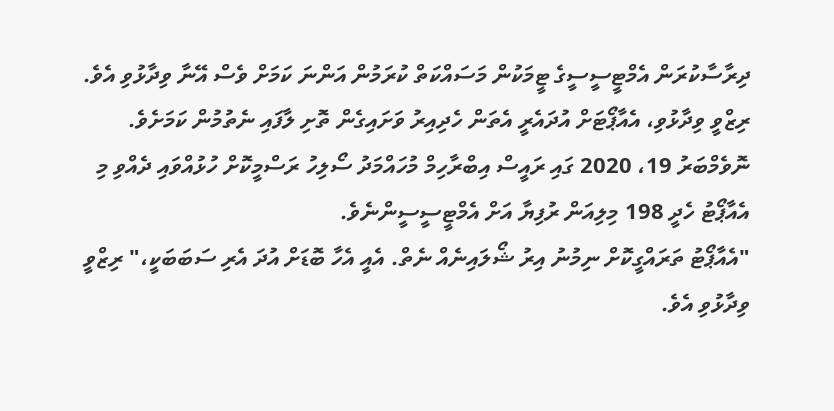ދިރާސާކުރަން އެމްޓީސީސީގެ ޓީމަކުން މަސައްކަތް ކުރަމުން އަންނަ ކަމަށް ވެސް އޭނާ ވިދާޅުވި އެވެ.
ރިޒްވީ ވިދާޅުވި، އެއާޕޯޓަށް އުދައެރީ އެތަން ހެދިއިރު ވަށައިގެން ތޮށި ލާފައި ނެތުމުން ކަމަށެވެ.
ނޮވެމްބަރު 19، 2020 ގައި ރައީސް އިބްރާހިމް މުހައްމަދު ސޯލިހު ރަސްމީކޮށް ހުޅުއްވައި ދެއްވި މި އެއާޕޯޓު ހެދީ 198 މިލިއަން ރުފިޔާ އަށް އެމްޓީސީސީންނެވެ.
"އެއާޕޯޓު ތަރައްގީކޮށް ނިމުނު އިރު ޝޯލައިނެއް ނެތް. އެއީ އެހާ ބޮޑަށް އުދަ އެރި ސަބަބަކީ،" ރިޒްވީ ވިދާޅުވި އެވެ.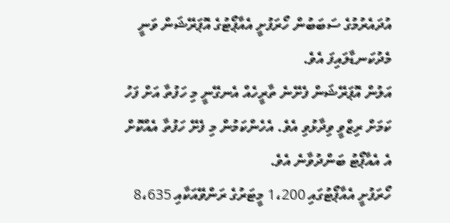އުދައެރުމުގެ ސަބަބުން ހޯރަފުށީ އެއާޕޯޓުގެ އޮޕަރޭޝަން ވަނީ މެދުކަނޑާލައިފަ އެވެ.
އަލުން އޮޕަރޭޝަން ފެށޭނެ ތާރީހެއް އެނގޭނީ މި ހަފުތާ އަށް ފަހު ކަމަށް ރިޒްވީ ވިދާޅުވި އެވެ. އެހެންކަމުން މި ފެށޭ ހަފުތާ އެއްކޮށް އެ އެއާޕޯޓު ބަންދުވާނެ އެވެ.
ހޯރަފުށީ އެއާޕޯޓުގައި 1،200 މީޓަރުގެ ރަންވޭއަކާއި 8،635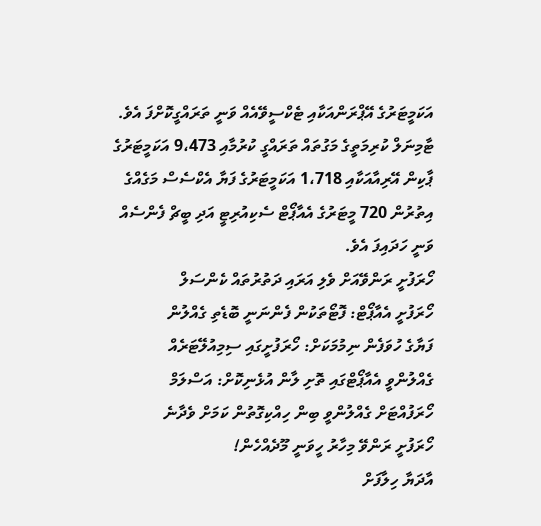އަކަމީޓަރުގެ އޭޕްރަންއަކާއި ޓެކްސީވޭއެއް ވަނީ ތަރައްގީކޮށްފަ އެވެ. ޓާމިނަލް ކުރިމަތީގެ މަގުތައް ތަރައްގީ ކުރުމާއި 9،473 އަކަމީޓަރުގެ ޕާކިން އޭރިއާއަކާއި 1،718 އަކަމީޓަރުގެ ފަޔާ އެކްސެސް މަގެއްގެ އިތުރުން 720 މީޓަރުގެ އެއާޕޯޓް ސެކިއުރިޓީ އަދި ބީޗް ފެންސެއް ވަނީ ހަދައިފަ އެވެ.
ހޯރަފުށީ ރަންވޭއަށް ވެލި އަރައި ދަތުރުތައް ކެންސަލް
ހޯރަފުށީ އެއާޕޯޓް: ފޮޓޯތަކުން ފެންނަނީ ބޮޑެތި ގެއްލުން
ފަޔާގެ ހުވަފެން ނިމުމަކަށް: ހޯރަފުށީގައި ސިމިއުލޭޓަރެއް
ގެއްލުންވީ އެއާޕޯޓްގައި ތޮށި ލާން އުޅެނިކޮށް: އަސްލަމް
ހޯރަފުއްޓަށް ގެއްލުންވީ ބިން ހިއްކިގޮތުން ކަމަށް ވެދާނެ
ހޯރަފުށީ ރަންވޭ މިހާރު ހީވަނީ މޫދެއްހެން!
އާދަޔާ ހިލާފަށް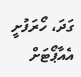ގަދަ، ހޯރަފުށީ އެއާޕޯޓަށް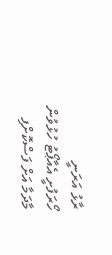ރާޅު އަރަނީ
ހޯރަފުށީ އެއާޕޯޓު ހުޅުވުން މާދަމާ އަށް ފަސްކޮށްފި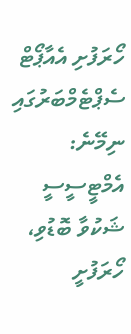ހޯރަފުށި އެއާޕޯޓް ސެޕްޓެމްބަރުގައި ނިމޭނެ: އެމްޓީސީސީ
ޝަކުވާ ބޮޑުވި، ހޯރަފުށީ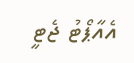އެއާޕޯޓު ޖެޓީ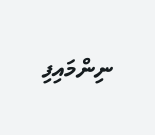ނިންމައިފި